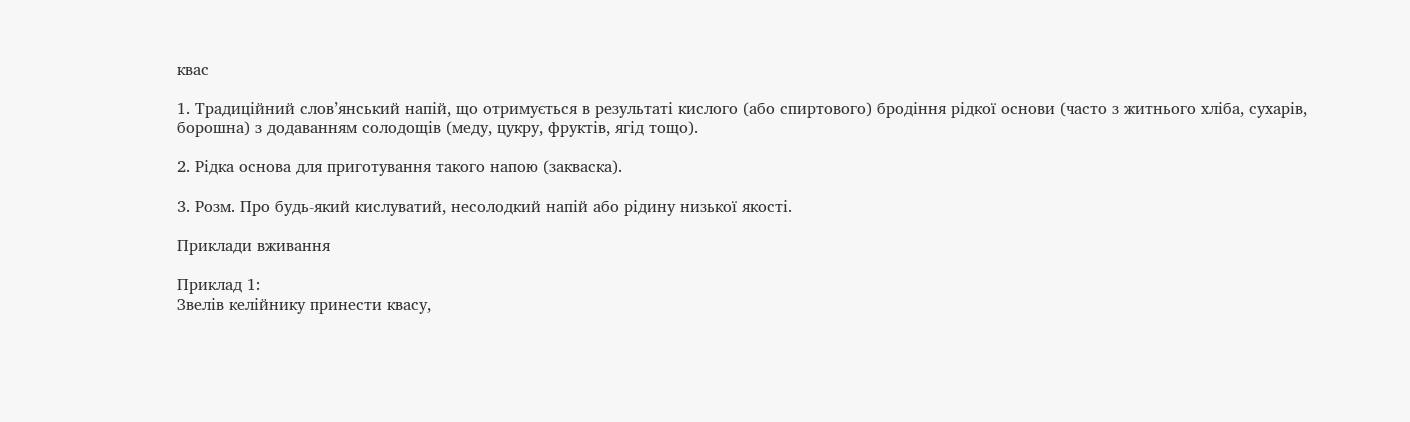квас

1. Традиційний слов’янський напій, що отримується в результаті кислого (або спиртового) бродіння рідкої основи (часто з житнього хліба, сухарів, борошна) з додаванням солодощів (меду, цукру, фруктів, ягід тощо).

2. Рідка основа для приготування такого напою (закваска).

3. Розм. Про будь-який кислуватий, несолодкий напій або рідину низької якості.

Приклади вживання

Приклад 1:
Звелів келійнику принести квасу,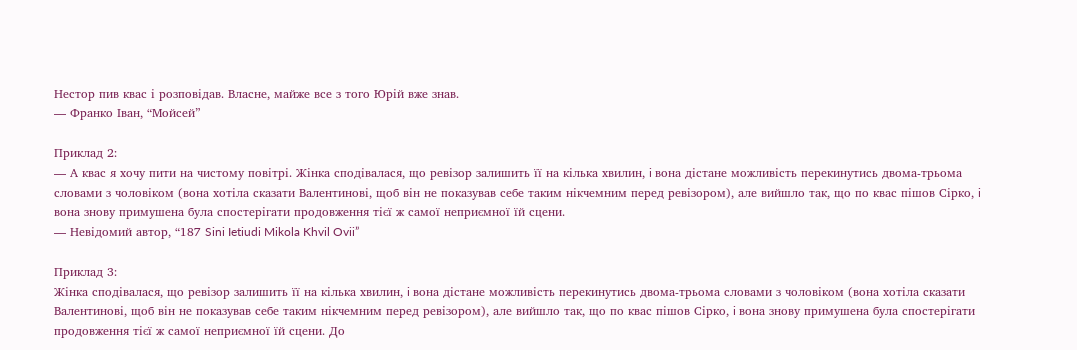Нестор пив квас і розповідав. Власне, майже все з того Юрій вже знав.
— Франко Іван, “Мойсей”

Приклад 2:
— А квас я хочу пити на чистому повiтрi. Жiнка сподiвалася, що ревiзор залишить її на кiлька хвилин, i вона дiстане можливiсть перекинутись двома-трьома словами з чоловiком (вона хотiла сказати Валентиновi, щоб вiн не показував себе таким нiкчемним перед ревiзором), але вийшло так, що по квас пiшов Сiрко, i вона знову примушена була спостерiгати продовження тiєї ж самої неприємної їй сцени.
— Невідомий автор, “187 Sini Ietiudi Mikola Khvil Ovii”

Приклад 3:
Жiнка сподiвалася, що ревiзор залишить її на кiлька хвилин, i вона дiстане можливiсть перекинутись двома-трьома словами з чоловiком (вона хотiла сказати Валентиновi, щоб вiн не показував себе таким нiкчемним перед ревiзором), але вийшло так, що по квас пiшов Сiрко, i вона знову примушена була спостерiгати продовження тiєї ж самої неприємної їй сцени. До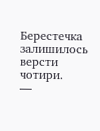Берестечка залишилось версти чотири.
—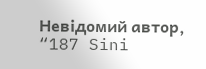Невідомий автор, “187 Sini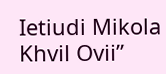Ietiudi Mikola Khvil Ovii”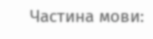Частина мови: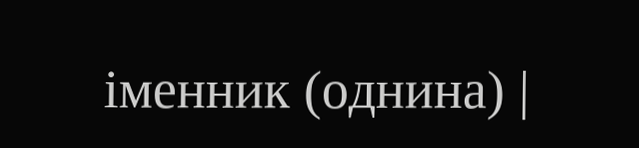іменник (однина) |